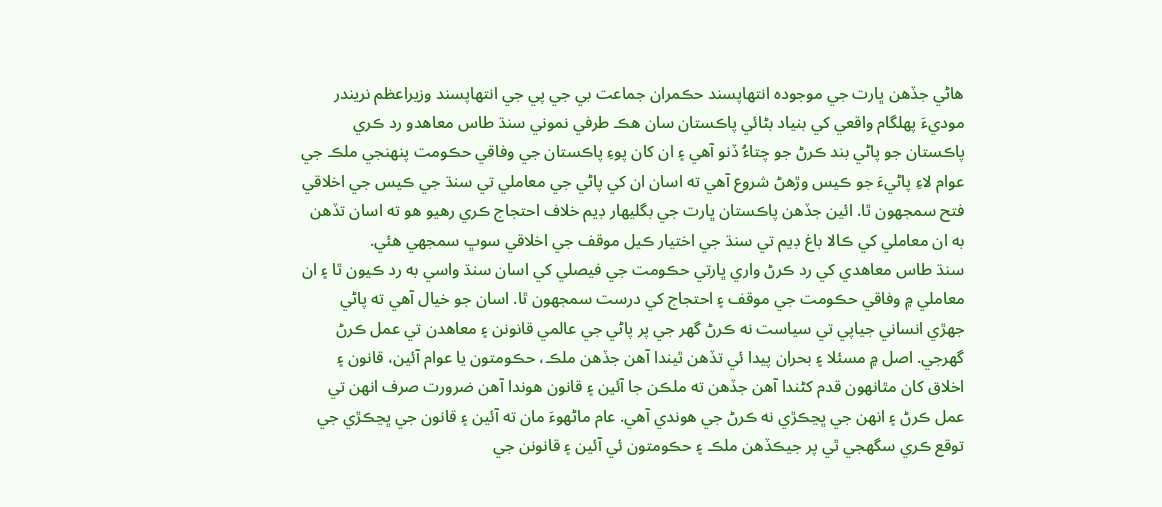هاڻي جڏهن ڀارت جي موجوده انتهاپسند حڪمران جماعت بي جي پي جي انتهاپسند وزيراعظم نريندر موديءَ پهلگام واقعي کي بنياد بڻائي پاڪستان سان هڪ طرفي نموني سنڌ طاس معاهدو رد ڪري پاڪستان جو پاڻي بند ڪرڻ جو چتاءُ ڏنو آهي ۽ ان کان پوءِ پاڪستان جي وفاقي حڪومت پنهنجي ملڪ جي عوام لاءِ پاڻيءَ جو ڪيس وڙهڻ شروع آهي ته اسان ان کي پاڻي جي معاملي تي سنڌ جي ڪيس جي اخلاقي فتح سمجهون ٿا. ائين جڏهن پاڪستان ڀارت جي بگليهار ڊيم خلاف احتجاج ڪري رهيو هو ته اسان تڏهن به ان معاملي کي ڪالا باغ ڊيم تي سنڌ جي اختيار ڪيل موقف جي اخلاقي سوڀ سمجهي هئي.
سنڌ طاس معاهدي کي رد ڪرڻ واري ڀارتي حڪومت جي فيصلي کي اسان سنڌ واسي به رد ڪيون ٿا ۽ ان معاملي ۾ وفاقي حڪومت جي موقف ۽ احتجاج کي درست سمجهون ٿا. اسان جو خيال آهي ته پاڻي جهڙي انساني جياپي تي سياست نه ڪرڻ گهر جي پر پاڻي جي عالمي قانونن ۽ معاهدن تي عمل ڪرڻ گهرجي. اصل ۾ مسئلا ۽ بحران پيدا ئي تڏهن ٿيندا آهن جڏهن ملڪ، حڪومتون يا عوام آئين، قانون ۽ اخلاق کان مٿانهون قدم کڻندا آهن جڏهن ته ملڪن جا آئين ۽ قانون هوندا آهن ضرورت صرف انهن تي عمل ڪرڻ ۽ انهن جي ڀڃڪڙي نه ڪرڻ جي هوندي آهي. عام ماڻهوءَ مان ته آئين ۽ قانون جي ڀڃڪڙي جي توقع ڪري سگهجي ٿي پر جيڪڏهن ملڪ ۽ حڪومتون ئي آئين ۽ قانونن جي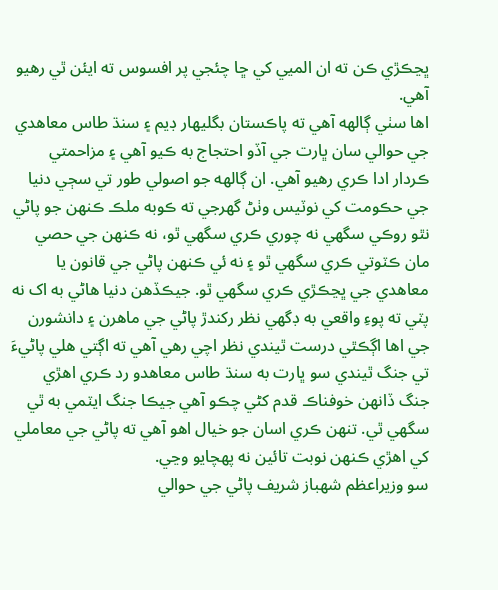ڀڃڪڙي ڪن ته ان الميي کي ڇا چئجي پر افسوس ته ايئن ٿي رهيو آهي.
اها سٺي ڳالهه آهي ته پاڪستان بگليهار ڊيم ۽ سنڌ طاس معاهدي جي حوالي سان ڀارت جي آڏو احتجاج به ڪيو آهي ۽ مزاحمتي ڪردار ادا ڪري رهيو آهي. ان ڳالهه جو اصولي طور تي سڄي دنيا جي حڪومت کي نوٽيس وٺڻ گهرجي ته ڪوبه ملڪ ڪنهن جو پاڻي نٿو روڪي سگهي نه چوري ڪري سگهي ٿو، نه ڪنهن جي حصي مان ڪٽوتي ڪري سگهي ٿو ۽ نه ئي ڪنهن پاڻي جي قانون يا معاهدي جي ڀڃڪڙي ڪري سگهي ٿو. جيڪڏهن دنيا هاڻي به اک نه پٽي ته پوءِ واقعي به ڊگهي نظر رکندڙ پاڻي جي ماهرن ۽ دانشورن جي اها اڳڪٿي درست ٿيندي نظر اچي رهي آهي ته اڳتي هلي پاڻيءَ تي جنگ ٿيندي سو ڀارت به سنڌ طاس معاهدو رد ڪري اهڙي جنگ ڏانهن خوفناڪ قدم کڻي چڪو آهي جيڪا جنگ ايٽمي به ٿي سگهي ٿي. تنهن ڪري اسان جو خيال اهو آهي ته پاڻي جي معاملي کي اهڙي ڪنهن نوبت تائين نه پهچايو وڃي.
سو وزيراعظم شهباز شريف پاڻي جي حوالي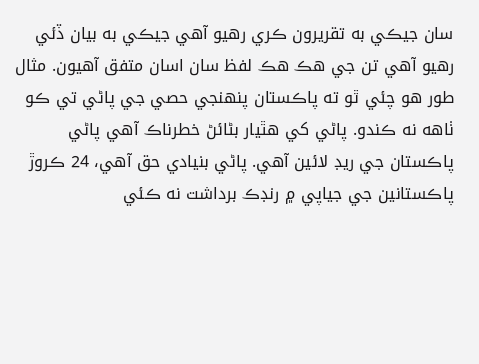سان جيڪي به تقريرون ڪري رهيو آهي جيڪي به بيان ڏئي رهيو آهي تن جي هڪ هڪ لفظ سان اسان متفق آهيون. مثال طور هو چئي ٿو ته پاڪستان پنهنجي حصي جي پاڻي تي ڪو ٺاهه نه ڪندو. پاڻي کي هٿيار بڻائڻ خطرناڪ آهي پاڻي پاڪستان جي ريڊ لائين آهي. پاڻي بنيادي حق آهي، 24 ڪروڙ پاڪستانين جي جياپي ۾ رنڊڪ برداشت نه ڪئي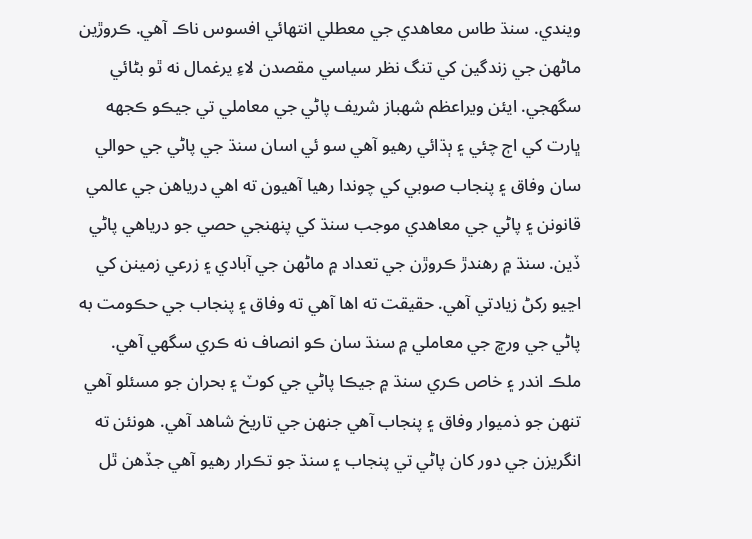ويندي. سنڌ طاس معاهدي جي معطلي انتهائي افسوس ناڪ آهي. ڪروڙين ماڻهن جي زندگين کي تنگ نظر سياسي مقصدن لاءِ يرغمال نه ٿو بڻائي سگهجي. ايئن ويراعظم شهباز شريف پاڻي جي معاملي تي جيڪو ڪجهه ڀارت کي اڄ چئي ۽ ٻڌائي رهيو آهي سو ئي اسان سنڌ جي پاڻي جي حوالي سان وفاق ۽ پنجاب صوبي کي چوندا رهيا آهيون ته اهي درياهن جي عالمي قانونن ۽ پاڻي جي معاهدي موجب سنڌ کي پنهنجي حصي جو درياهي پاڻي ڏين. سنڌ ۾ رهندڙ ڪروڙن جي تعداد ۾ ماڻهن جي آبادي ۽ زرعي زمينن کي اڃيو رکڻ زيادتي آهي. حقيقت ته اها آهي ته وفاق ۽ پنجاب جي حڪومت به پاڻي جي ورڇ جي معاملي ۾ سنڌ سان ڪو انصاف نه ڪري سگهي آهي.
ملڪ اندر ۽ خاص ڪري سنڌ ۾ جيڪا پاڻي جي کوٽ ۽ بحران جو مسئلو آهي تنهن جو ذميوار وفاق ۽ پنجاب آهي جنهن جي تاريخ شاهد آهي. هونئن ته انگريزن جي دور کان پاڻي تي پنجاب ۽ سنڌ جو تڪرار رهيو آهي جڏهن ٿل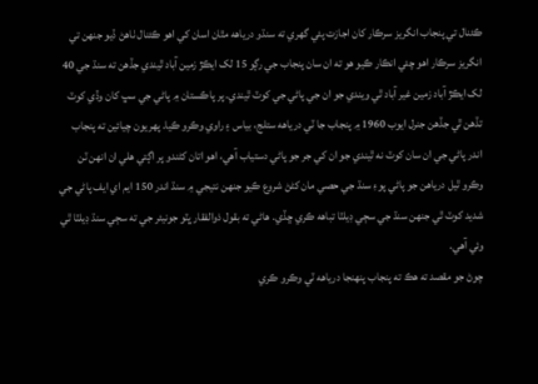ڪئنال تي پنجاب انگريز سرڪار کان اجازت پئي گهري ته سنڌو درياهه مٿان اسان کي اهو ڪئنال ٺاهڻ ڏيو جنهن تي انگريز سرڪار اهو چئي انڪار ڪيو هو ته ان سان پنجاب جي رڳو 15 لک ايڪڙ زمين آباد ٿيندي جڏهن ته سنڌ جي 40 لک ايڪڙ آباد زمين غير آباد ٿي ويندي جو ان جي پاڻي جي کوٽ ٿيندي. پر پاڪستان ۾ پاڻي جي سڀ کان وڏي کوٽ تڏهن ٿي جڏهن جنرل ايوب 1960 ۾ پنجاب جا ٽي درياهه ستلج، بياس ۽ راوي وڪرو ڪيا. پهريون چيائين ته پنجاب اندر پاڻي جي ان سان کوٽ نه ٿيندي جو ان کي جر جو پاڻي دستياب آهي، اهو اتان کڻندو پر اڳتي هلي ان انهن ٽن وڪرو ٿيل درياهن جو پاڻي پوءِ سنڌ جي حصي مان کڻڻ شروع ڪيو جنهن نتيجي ۾ سنڌ اندر 150 ايم اي ايف پاڻي جي شديد کوٽ ٿي جنهن سنڌ جي سڄي ڊيلٽا تباهه ڪري ڇڏي. هاڻي ته بقول ذوالفقار ڀٽو جونيئر جي ته سڄي سنڌ ڊيلٽا ٿي وئي آهي.
چوڻ جو مقصد ته هڪ ته پنجاب پنهنجا درياهه ٽي وڪرو ڪري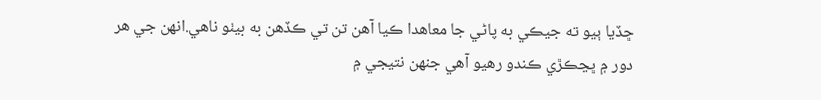ڇڏيا ٻيو ته جيڪي به پاڻي جا معاهدا ڪيا آهن تن تي ڪڏهن به بيٺو ناهي.انهن جي هر دور ۾ ڀڃڪڙي ڪندو رهيو آهي جنهن نتيجي ۾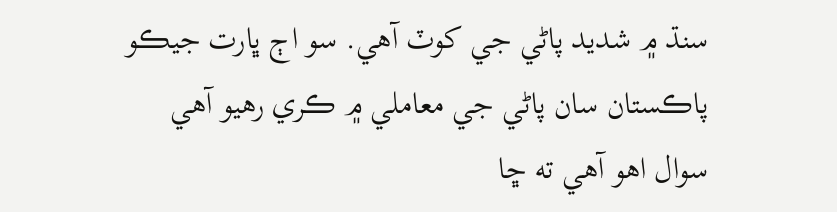سنڌ ۾ شديد پاڻي جي کوٽ آهي. سو اڄ ڀارت جيڪو پاڪستان سان پاڻي جي معاملي ۾ ڪري رهيو آهي سوال اهو آهي ته ڇا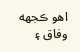اهو ڪجهه وفاق ۽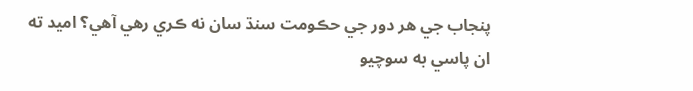پنجاب جي هر دور جي حڪومت سنڌ سان نه ڪري رهي آهي؟ اميد ته ان پاسي به سوچيو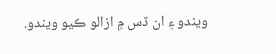ويندو ۽ ان ڏس ۾ ازالو ڪيو ويندو.